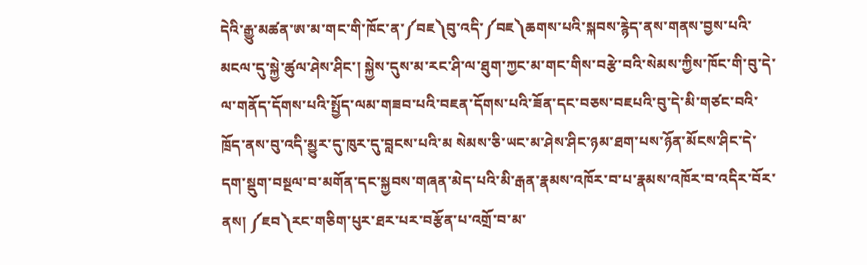དེའི་རྒྱུ་མཚན་ཨ་མ་གང་གི་ཁོང་ན་༼བཇ༽བུ་འདི་༼བཇ༽ཆགས་པའི་སྐབས་རྙེད་ནས་གནས་བྱས་པའི་མངལ་དུ་སྐྱེ་ཚུལ་ཤེས་ཤིང་། སྐྱེས་དུས་མ་རང་ཤི་ལ་ཐུག་ཀྱང་མ་གང་གིས་བརྩེ་བའི་སེམས་ཀྱིས་ཁོང་གི་བུ་དེ་ལ་གནོད་དོགས་པའི་སྤྱོད་ལམ་གཟབ་པའི་བཇན་དོགས་པའི་ཟོན་དང་བཅས་བཇཔའི་བུ་དེ་མི་གཙང་བའི་ཁྲོད་ནས་བུ་འདི་མྱུར་དུ་ཁུར་དུ་བླངས་པའི་མ སེམས་ཅི་ཡང་མ་ཤེས་ཤིང་ཉམ་ཐག་པས་ཉོན་མོངས་ཤིང་དེ་དག་སྡུག་བསྔལ་བ་མགོན་དང་སྐྱབས་གཞན་མེད་པའི་མི་རྒན་རྣམས་འཁོར་བ་པ་རྣམས་འཁོར་བ་འདིར་བོར་ནས། ༼ཇབ༽རང་གཅིག་པུར་ཐར་པར་བརྩོན་པ་འགྲོ་བ་མ་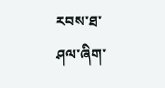རབས་ཐ་ཤལ་ཞིག་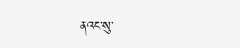ནའང་སུ་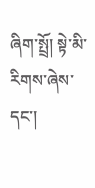ཞིག་སྤྲོ། སྟེ་མི་རིགས་ཞེས་དང་།